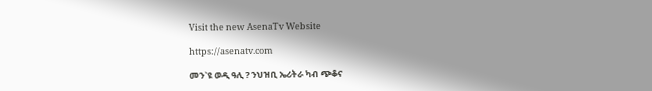Visit the new AsenaTv Website

https://asenatv.com

መን`ዩ ወዲ ዓሊ ? ንህዝቢ ኤሪትራ ካብ ጭቆና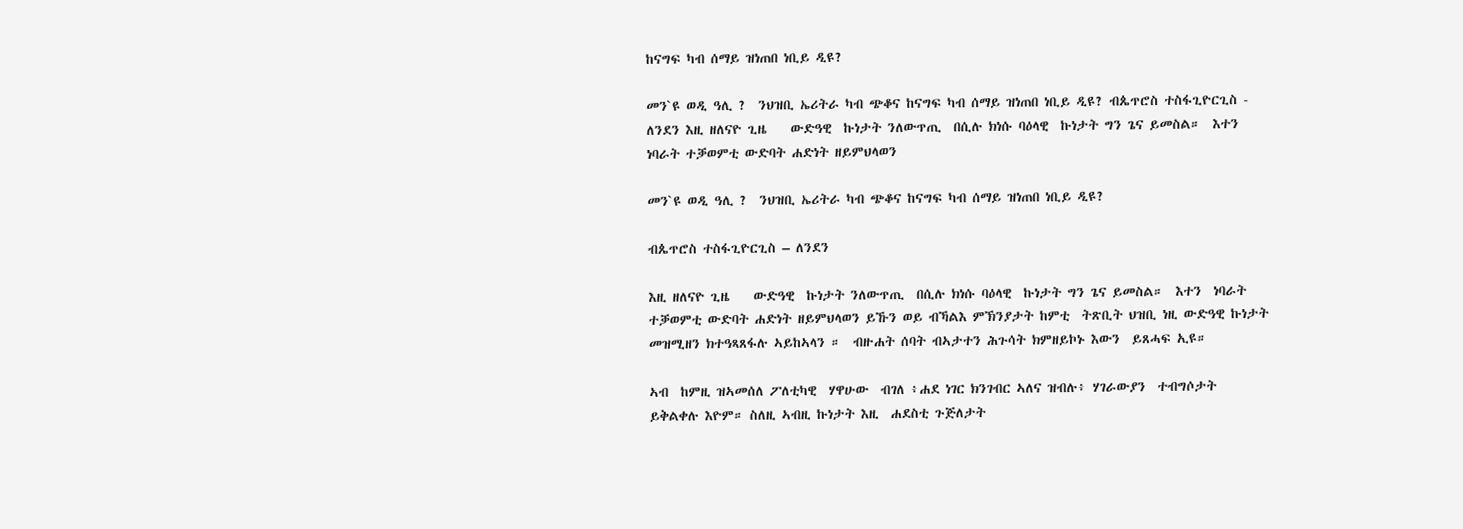ከናግፍ ካብ ሰማይ ዝነጠበ ነቢይ ዲዩ?

መን`ዩ ወዲ ዓሊ ?  ንህዝቢ ኤሪትራ ካብ ጭቆና ከናግፍ ካብ ሰማይ ዝነጠበ ነቢይ ዲዩ? ብጴጥሮስ ተስፋጊዮርጊስ - ለንደን እዚ ዘለናዮ ጊዜ    ውድዓዊ  ኩነታት ንለውጥጢ  በሲሉ ክነሱ ባዕላዊ  ኩነታት ግን ጌና ይመስል።  እተን  ነባራት ተቓወምቲ ውድባት ሐድነት ዘይምህላወን

መን`ዩ ወዲ ዓሊ ?  ንህዝቢ ኤሪትራ ካብ ጭቆና ከናግፍ ካብ ሰማይ ዝነጠበ ነቢይ ዲዩ?

ብጴጥሮስ ተስፋጊዮርጊስ – ለንደን

እዚ ዘለናዮ ጊዜ    ውድዓዊ  ኩነታት ንለውጥጢ  በሲሉ ክነሱ ባዕላዊ  ኩነታት ግን ጌና ይመስል።  እተን  ነባራት ተቓወምቲ ውድባት ሐድነት ዘይምህላወን ይኹን ወይ ብኻልእ ምኽንያታት ከምቲ  ትጽቢት ህዝቢ ነዚ ውድዓዊ ኩነታት መዝሚዘን ክተዓጻጸፋሉ ኣይከኣላን ።  ብዙሐት ሰባት ብኣታተን ሕጉሳት ክምዘይኮኑ እውን  ይጸሓፍ ኢዩ።

ኣብ  ከምዚ ዝኣመሰለ ፖለቲካዊ  ሃዋሁው  ብገለ ፥ሐደ ነገር ክንገብር ኣለና ዝብሉ፥ ሃገራውያን  ተብግሶታት  ይቅልቀሉ እዮም። ስለዚ ኣብዚ ኩነታት እዚ  ሐደስቲ ጉጅለታት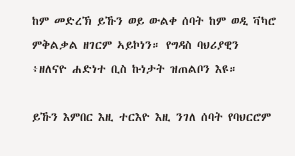ከም መድረኽ ይኹን ወይ ውልቀ ሰባት ከም ወዲ ቫካሮ  ምቅልቃል ዘገርም ኣይኮነን። የግዳስ ባህሪያዊን ፥ዘለናዮ ሐድነተ ቢስ ኩነታት ዝጠልቦን እዩ።

ይኹን እምበር እዚ ተርእዮ እዚ ንገለ ሰባት የባህርሮም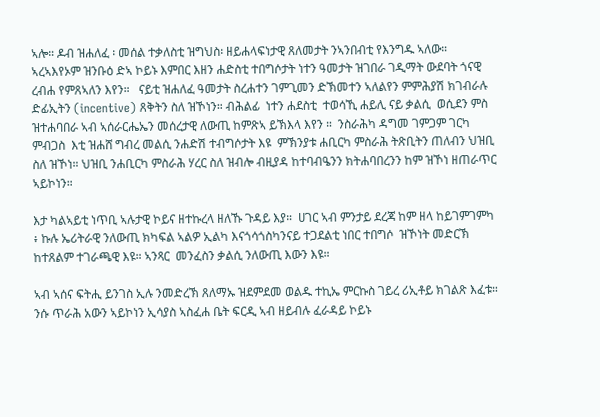ኣሎ። ዶብ ዝሐለፈ ፡ መሰል ተቃለስቲ ዝግህስ፡ ዘይሐላፍነታዊ ጸለመታት ንኣንበብቲ የእንግዱ ኣለው።   ኣረኣእየኦም ዝንቡዕ ድኣ ኮይኑ እምበር እዘን ሐድስቲ ተበግሶታት ነተን ዓመታት ዝገበራ ገዲማት ውደባት ጎናዊ ረብሐ የምጸኣለን እየን።   ናይቲ ዝሐለፈ ዓመታት ስረሐተን ገምጊመን ድኽመተን ኣለልየን ምምሕያሽ ክገብራሉ ድፊኢትን (incentive) ጸቅትን ስለ ዝኾነን። ብሕልፊ  ነተን ሐደስቲ  ተወሳኺ ሐይሊ ናይ ቃልሲ  ወሲደን ምስ ዝተሐባበራ ኣብ ኣሰራርሔኤን መሰረታዊ ለውጢ ከምጽኣ ይኽእላ እየን ።  ንስራሕካ ዳግመ ገምጋም ገርካ ምብጋስ  እቲ ዝሐሸ ግብረ መልሲ ንሐድሽ ተብግሶታት እዩ  ምኽንያቱ ሐቢርካ ምስራሕ ትጽቢትን ጠለብን ህዝቢ  ስለ ዝኾነ። ህዝቢ ንሐቢርካ ምስራሕ ሃረር ስለ ዝብሎ ብዚያዳ ከተባብዔንን ክትሐባበረንን ከም ዝኾነ ዘጠራጥር ኣይኮነን።

እታ ካልኣይቲ ነጥቢ ኣሉታዊ ኮይና ዘተኩረላ ዘለኹ ጉዳይ እያ።  ሀገር ኣብ ምንታይ ደረጃ ከም ዘላ ከይገምገምካ ፥ ኩሉ ኤሪትራዊ ንለውጢ ክካፍል ኣልዎ ኢልካ እናጎሳጎስካንናይ ተጋደልቲ ነበር ተበግሶ  ዝኾነት መድርኽ ከተጸልም ተገራጫዊ እዩ። ኣንጻር  መንፈስን ቃልሲ ንለውጢ እውን እዩ።

ኣብ ኣሰና ፍትሒ ይንገስ ኢሉ ንመድረኽ ጸለማኡ ዝደምደመ ወልዱ ተኪኤ ምርኩስ ገይረ ሪኢቶይ ክገልጽ እፈቱ። ንሱ ጥራሕ አውን ኣይኮነን ኢሳያስ ኣስፈሐ ቤት ፍርዲ ኣብ ዘይብሉ ፈራዳይ ኮይኑ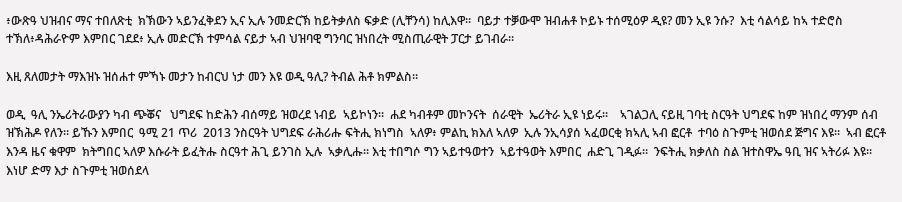፥ውጽዓ ህዝብና ማና ተበለጽቲ  ክኽውን ኣይንፈቅደን ኢና ኢሉ ንመድርኽ ከይትቃለስ ፍቃድ (ሊቸንሳ) ከሊእዋ።  ባይታ ተቓውሞ ዝብሐቶ ኮይኑ ተሰሚዕዎ ዲዩ? መን ኢዩ ንሱ?  እቲ ሳልሳይ ከኣ ተድሮስ ተኽለ፥ዳሕራዮም እምበር ገደደ፥ ኢሉ መድርኽ ተምሳል ናይታ ኣብ ህዝባዊ ግንባር ዝነበረት ሚስጢራዊት ፓርታ ይገብራ።

እዚ ጸለመታት ማእዝኑ ዝሰሐተ ምኻኑ መታን ከብርህ ነታ መን እዩ ወዲ ዓሊ? ትብል ሕቶ ክምልስ።

ወዲ  ዓሊ ንኤሪትራውያን ካብ ጭቖና   ህግደፍ ከድሕን ብሰማይ ዝወረደ ነብይ  ኣይኮነን።  ሐደ ካብቶም መኮንናት  ሰራዊት  ኤሪትራ ኢዩ ነይሩ።    ኣገልጋሊ ናይዚ ገባቲ ስርዓት ህግደፍ ከም ዝነበረ ማንም ሰብ ዝኽሕዶ የለን። ይኹን እምበር  ዓሚ 21 ጥሪ  2013 ንስርዓት ህግደፍ ራሕሪሑ ፍትሒ ክነግስ  ኣለዎ፥ ምልኪ ክእለ ኣለዎ  ኢሉ ንኢሳያሰ ኣፈወርቂ ክኣሊ ኣብ ፎርቶ  ተባዕ ስጉምቲ ዝወሰደ ጅግና እዩ።  ኣብ ፎርቶ እንዳ ዜና ቁዋም  ክትግበር ኣለዎ እሱራት ይፈትሑ ስርዓተ ሕጊ ይንገስ ኢሉ  ኣቃሊሑ። እቲ ተበግሶ ግን ኣይተዓወተን  ኣይተዓወት እምበር  ሐድጊ ገዲፉ።  ንፍትሒ ክቃለስ ስል ዝተስዋኤ ዓቢ ዝና ኣትሪፉ እዩ። እነሆ ድማ እታ ስጉምቲ ዝወሰደላ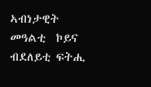ኣብነታዊት መዓልቲ  ኮይና ብደለይቲ ፍትሒ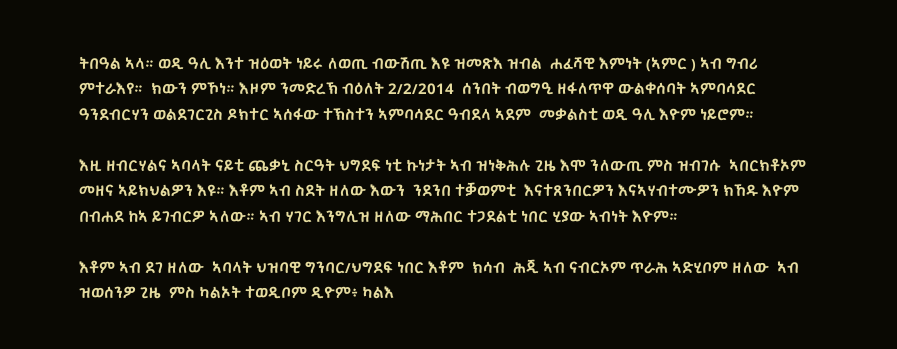ትበዓል ኣላ። ወዲ ዓሊ እንተ ዝዕወት ነይሩ ለወጢ ብውሽጢ እዩ ዝመጽእ ዝብል  ሐፈሻዊ እምነት (ኣምር ) ኣብ ግብሪ ምተራእየ።  ክውን ምኾነ። እዞም ንመድረኽ ብዕለት 2/2/2014  ሰንበት ብወግዒ ዘፋለጥዋ ውልቀሰባት ኣምባሳደር ዓንደብርሃን ወልደገርጊስ ዶክተር ኣሰፋው ተኽስተን ኣምባሳደር ዓብደላ ኣደም  መቃልስቲ ወዲ ዓሊ እዮም ነይሮም።

እዚ ዘብርሃልና ኣባላት ናይቲ ጨቃኒ ስርዓት ህግደፍ ነቲ ኩነታት ኣብ ዝነቅሕሉ ጊዜ እሞ ንለውጢ ምስ ዝብገሱ  ኣበርክቶኦም መዘና ኣይክህልዎን እዩ። እቶም ኣብ ስደት ዘለው እውን  ንደንበ ተቓወምቲ  እናተጸንበርዎን እናኣሃብተሙዎን ክኸዱ እዮም በብሐደ ከኣ ይገብርዎ ኣለው። ኣብ ሃገር እንግሊዝ ዘለው ማሕበር ተጋደልቲ ነበር ሂያው ኣብነት እዮም።

እቶም ኣብ ደገ ዘለው  ኣባላት ህዝባዊ ግንባር/ህግደፍ ነበር እቶም  ክሳብ  ሕጂ ኣብ ናብርኦም ጥራሕ ኣድሂቦም ዘለው  ኣብ ዝወሰንዎ ጊዜ  ምስ ካልኦት ተወዲቦም ዲዮም፥ ካልእ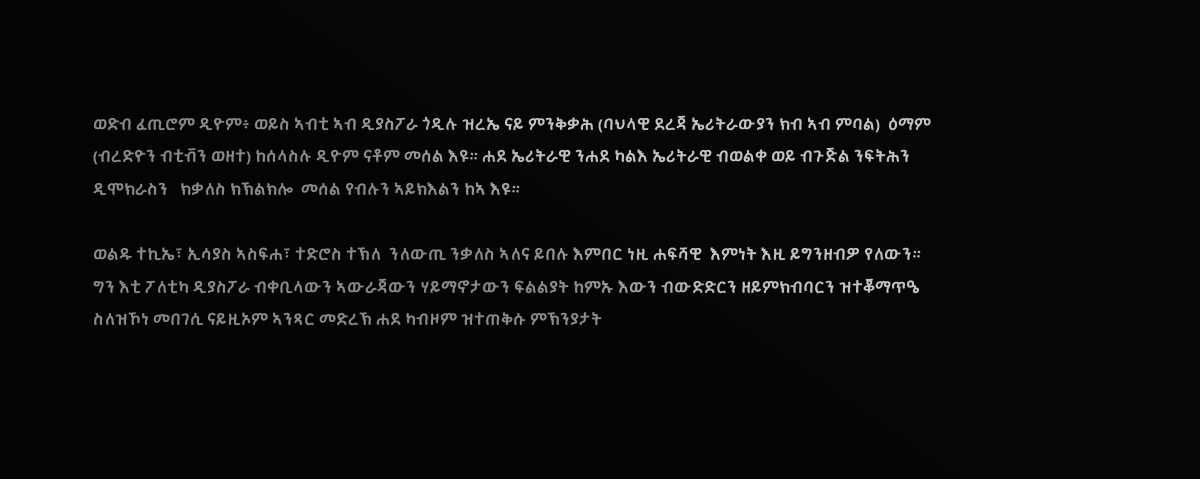ወድብ ፈጢሮም ዲዮም፥ ወይስ ኣብቲ ኣብ ዲያስፖራ ጎዲሉ ዝረኤ ናይ ምንቅቃሕ (ባህላዊ ደረጃ ኤሪትራውያን ክብ ኣብ ምባል)  ዕማም (ብረድዮን ብቲቭን ወዘተ) ከሰላስሉ ዲዮም ናቶም መሰል እዩ። ሐደ ኤሪትራዊ ንሐደ ካልእ ኤሪትራዊ ብወልቀ ወይ ብጉጅል ንፍትሕን ዲሞክራስን   ክቃለስ ክኽልክሎ  መሰል የብሉን ኣይክእልን ከኣ እዩ።

ወልዱ ተኪኤ፣ ኢሳያስ ኣስፍሐ፣ ተድሮስ ተኽለ  ንለውጢ ንቃለስ ኣለና ይበሉ እምበር ነዚ ሐፍሻዊ  እምነት እዚ ይግንዘብዎ የለውን። ግን እቲ ፖለቲካ ዲያስፖራ ብቀቢላውን ኣውራጃውን ሃይማኖታውን ፍልልያት ከምኡ እውን ብውድድርን ዘይምክብባርን ዝተቖማጥዔ ስለዝኾነ መበገሲ ናይዚኦም ኣንጻር መድረኽ ሐደ ካብዞም ዝተጠቅሱ ምኽንያታት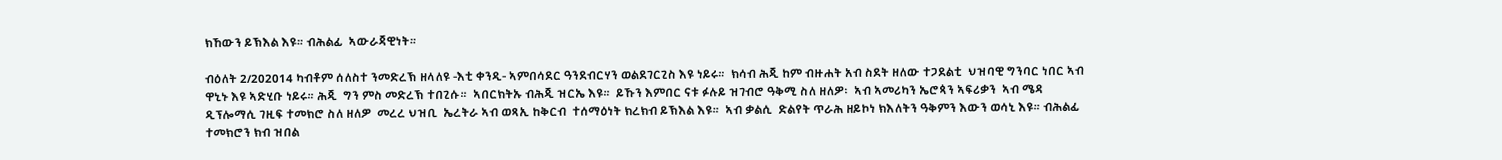ክኸውን ይኽእል እዩ። ብሕልፊ  ኣውራጃዊነት።

ብዕለት 2/202014 ካብቶም ሰለስተ ንመድረኽ ዘላለዩ -እቲ ቀንዲ- ኣምበሳደር ዓንደብርሃን ወልደገርጊስ እዩ ነይሩ።  ክሳብ ሕጂ ከም ብዙሐት አብ ስደት ዘለው ተጋደልቲ  ህዝባዊ ግንባር ነበር ኣብ ዋኒኑ እዩ ኣድሂቡ ነይሩ። ሕጂ  ግን ምስ መድረኽ ተበጊሱ።  ኣበርክትኡ ብሕጂ ዝርኤ እዩ።  ይኹን እምበር ናቱ ፉሉይ ዝገብሮ ዓቅሚ ስለ ዘለዎ፡  ኣብ ኣመሪካን ኤሮጳን ኣፍሪቃን  ኣብ ሜዳ  ዲፕሎማሲ ገዚፍ ተመክሮ ስለ ዘለዎ  መረረ ህዝቢ  ኤረትራ ኣብ ወጻኢ ከቅርብ  ተሰማዕነት ክረክብ ይኽእል እዩ።  ኣብ ቃልሲ  ድልየት ጥራሕ ዘይኮነ ክእለትን ዓቅምን እውን ወሳኒ እዩ። ብሕልፊ ተመክሮን ክብ ዝበል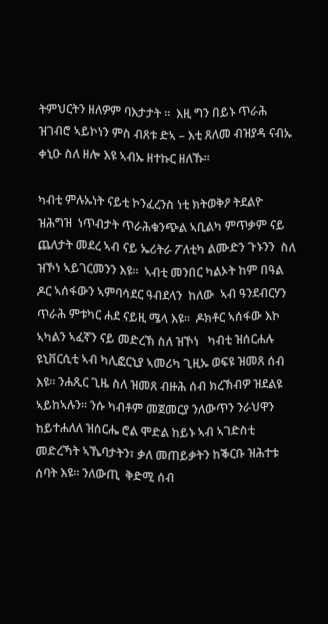ትምህርትን ዘለዎም ባእታታት ።  እዚ ግን በይኑ ጥራሕ ዝገብሮ ኣይኮነን ምስ ብጸቱ ድኣ – እቲ ጸለመ ብዝያዳ ናብኡ ቀኒዑ ስለ ዘሎ እዩ ኣብኡ ዘተኩር ዘለኹ።

ካብቲ ምሉኡነት ናይቲ ኮንፈረንስ ነቲ ክትወቅዖ ትደልዮ  ዝሕግዝ  ነጥብታት ጥራሕቁንጭል ኣቢልካ ምጥቃም ናይ ጨለታት መደረ ኣብ ናይ ኤሪትራ ፖለቲካ ልሙድን ጉኑንን  ስለ ዝኾነ ኣይገርመንን እዩ።  ኣብቲ መንበር ካልኦት ከም በዓል ዶር ኣሰፋውን ኣምባሳደር ዓብደላን  ከለው  ኣብ ዓንደብርሃን ጥራሕ ምቱካር ሐደ ናይዚ ሜላ እዩ።  ዶክቶር ኣሰፋው እኮ ኣካልን ኣፈኛን ናይ መድረኽ ስለ ዝኾነ   ካብቲ ዝሰርሐሉ  ዩኒቨርሲቲ ኣብ ካሊፎርኒያ ኣመሪካ ጊዚኡ ወፍዩ ዝመጸ ሰብ እዩ። ንሐጺር ጊዜ ስለ ዝመጸ ብዙሕ ሰብ ክረኽብዎ ዝደልዩ  ኣይከኣሉን። ንሱ ካብቶም መጀመርያ ንለውጥን ንራህዋን  ከይተሐለለ ዝሰርሔ ሮል ሞድል ከይኑ ኣብ ኣገድስቲ መድረኻት ኣኼባታትን፣ ቃለ መጠይቃትን ከቕርቡ ዝሕተቱ ሰባት እዩ። ንለውጢ  ቅድሚ ሰብ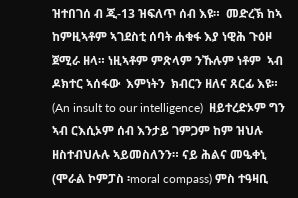ዝተበገሰ ብ ጂ-13 ዝፍለጥ ሰብ እዩ።  መድረኽ ከኣ ከምዚኣቶም ኣገደስቲ ሰባት ሐቁፋ እያ ነዊሕ ጉዕዞ ጀሚራ ዘላ። ነዚኣቶም ምጽላም ንኹሉም ነቶም  ኣብ ዶክተር ኣሰፋው  እምነትን  ክብርን ዘለና ጸርፊ እዩ። (An insult to our intelligence)  ዘይተረድኦም ግን ኣብ ርእሲኦም ሰብ እንታይ ገምጋም ከም ዝህሉ ዘስተብህሉሉ ኣይመስለንን። ናይ ሕልና መዔቀኒ (ሞራል ኮምፓስ ፡moral compass) ምስ ተዓዛቢ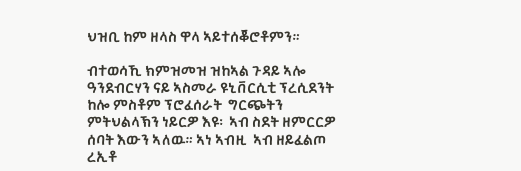ህዝቢ ከም ዘላስ ዋላ ኣይተሰቖሮቶምን።

ብተወሳኺ ክምዝመዝ ዝከኣል ጉዳይ ኣሎ ዓንደብርሃን ናይ ኣስመራ ዩኒቨርሲቲ ፕረሲደንት ከሎ ምስቶም ፕሮፈሰራት  ግርጭትን ምትህልላኽን ነይርዎ እዩ፡  ኣብ ስደት ዘምርርዎ ሰባት እውን ኣለዉ። ኣነ ኣብዚ  ኣብ ዘይፈልጦ ረኢቶ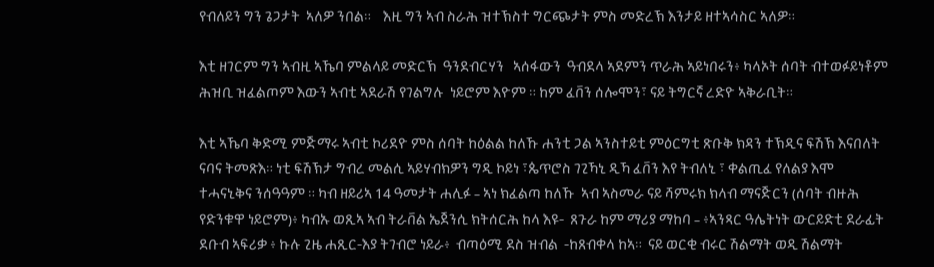የብለይን ግን ጌጋታት  ኣለዎ ንበል።    እዚ ግን ኣብ ስራሕ ዝተኽስተ ግርጭታት ምስ መድረኽ እንታይ ዘተኣሳስር ኣለዎ።

እቲ ዘገርም ግን ኣብዚ ኣኼባ ምልላይ መድርኽ  ዓንደብርሃን   ኣሰፋውን  ዓብደላ ኣደምን ጥራሕ ኣይነበሩን፥ ካላኦት ሰባት ብተወፉይነቶም  ሕዝቢ ዝፈልጦም እውን ኣብቲ ኣደራሽ የገልግሉ  ነይሮም እዮም ። ከም ፈቨን ሰሎሞን፣ ናይ ትግርኛ ረድዮ ኣቅራቢት።

እቲ ኣኼባ ቅድሚ ምጅማሩ ኣብቲ ኮሪደዮ ምስ ሰባት ከዕልል ከለኹ ሐንቲ ጋል ኣንስተይቲ ምዕርግቲ ጽቡቅ ክዳን ተኽዲና ፍሽኽ እናበለት ናባና ትመጽእ። ነቲ ፍሽኽታ ግብረ መልሲ ኣይሃብክዎን ግዲ ኮይነ ፣ጴጥሮስ ገጊኻኒ ዲኻ ፈቨን እየ ትብለኒ ፣ ቀልጢፈ የለልያ እሞ ተሓናኒቅና ንሰዓዓም ። ካብ ዘይሪኣ 14 ዓመታት ሐሊፉ – ኣነ ክፈልጣ ከለኹ  ኣብ ኣስመራ ናይ ሻምሩክ ክላብ ማናጅርን (ሰባት ብዙሕ የድንቁዋ ነይሮም)፥ ካብኡ ወጺኣ ኣብ ትራቨል ኤጀንሲ ክትሰርሕ ከላ እዩ-  ጸጉራ ከም ማሪያ ማከባ – ፥ኣንጻር ዓሌትነት ውርይድቲ ደራፊት ደቡብ ኣፍሪቃ ፥ ኩሉ ጊዜ ሐጺር-እያ ትገብሮ ነይራ፥  ብጣዕሚ ደስ ዝብል  -ከጸብቀላ ከኣ።  ናይ ወርቂ ብሩር ሽልማት ወዲ ሽልማት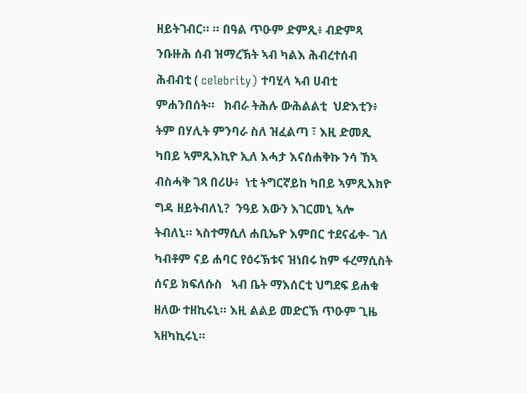ዘይትገብር። ። በዓል ጥዑም ድምጺ፥ ብድምጻ ንቡዙሕ ሰብ ዝማረኽት ኣብ ካልእ ሕብረተሰብ  ሕብብቲ ( celebrity) ተባሂላ ኣብ ሀብቲ ምሐንበሰት።   ክብራ ትሕሉ ውሕልልቲ  ህድእቲን፥ ትም በሃሊት ምንባራ ስለ ዝፈልጣ ፣ እዚ ድመጺ ካበይ ኣምጺእኪዮ ኢለ እሓታ እናሰሐቅኩ ንሳ ኸኣ ብስሓቅ ገጻ በሪሁ፥  ነቲ ትግርኛይከ ካበይ ኣምጺእክዮ ግዳ ዘይትብለኒ?  ንዓይ እውን እገርመኒ ኣሎ ትብለኒ። ኣስተማሲለ ሐቢኤዮ እምበር ተደናፊቀ- ገለ ካብቶም ናይ ሐባር የዕሩኽቱና ዝነበሩ ከም ፋረማሲስት ሰናይ ክፍለሱስ   ኣብ ቤት ማእሰርቲ ህግደፍ ይሐቁ ዘለው ተዘኪሩኒ። እዚ ልልይ መድርኽ ጥዑም ጊዜ ኣዘካኪሩኒ።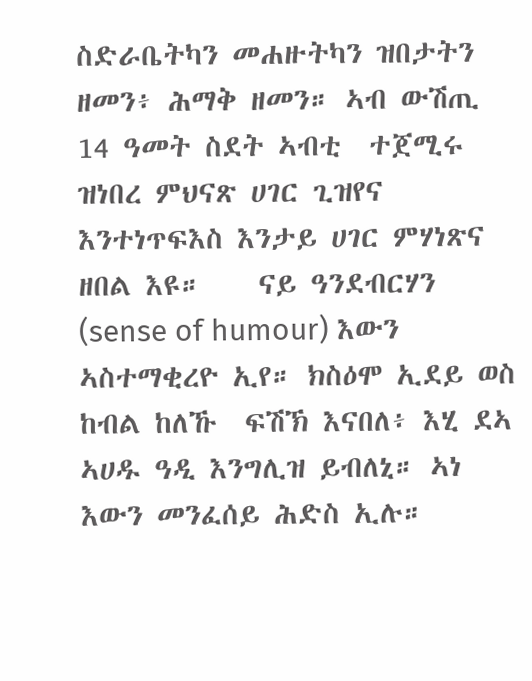ስድራቤትካን መሐዙትካን ዝበታትን ዘመን፥ ሕማቅ ዘመን። ኣብ ውሽጢ 14 ዓመት ስደት ኣብቲ  ተጀሚሩ ዝነበረ ምህናጽ ሀገር ጊዝየና እንተነጥፍእስ እንታይ ሀገር ምሃነጽና ዘበል እዩ።    ናይ ዓንደብርሃን (sense of humour) እውን ኣስተማቂረዮ ኢየ። ክስዕሞ ኢደይ ወስ ከብል ከለኹ  ፍሽኽ እናበለ፥ እሂ ደኣ ኣሀዱ ዓዲ እንግሊዝ ይብለኒ። ኣነ እውን መንፈሰይ ሕድስ ኢሉ።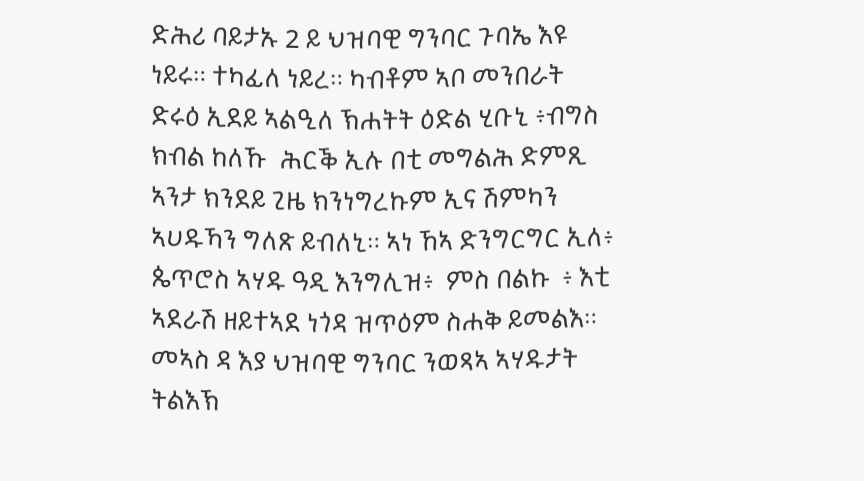ድሕሪ ባይታኡ 2 ይ ህዝባዊ ግንባር ጉባኤ እዩ ነይሩ። ተካፊለ ነይረ። ካብቶም ኣቦ መንበራት ድሩዕ ኢደይ ኣልዒለ ኽሐትት ዕድል ሂቡኒ ፥ብግስ ክብል ከለኹ  ሕርቕ ኢሉ በቲ መግልሕ ድምጺ ኣንታ ክንደይ ጊዜ ክንነግረኩም ኢና ሽምካን ኣሀዱኻን ግለጽ ይብለኒ። ኣነ ኸኣ ድንግርግር ኢለ፥ ጴጥሮስ ኣሃዱ ዓዲ እንግሊዝ፥  ምስ በልኩ  ፥ እቲ ኣደራሽ ዘይተኣደ ነጎዳ ዝጥዕም ስሐቅ ይመልእ።  መኣስ ዳ እያ ህዝባዊ ግንባር ንወጻኣ ኣሃዱታት ትልእኽ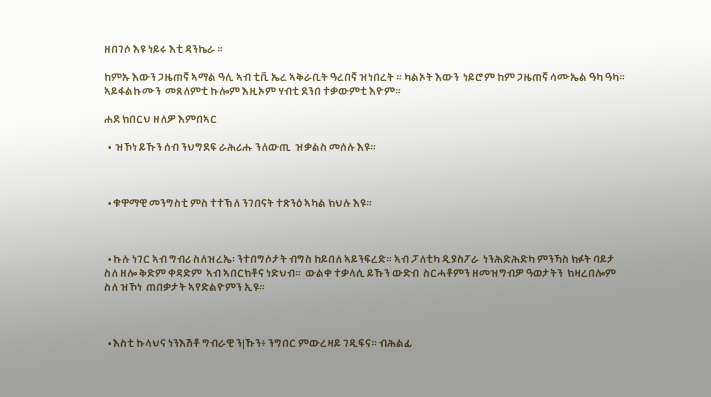ዘበገሶ እዩ ነይሩ እቲ ዳንኬራ ።

ከምኡ እውን ጋዜጠኛ ኣማል ዓሊ ኣብ ቲቪ ኤረ ኣቅራቢት ዓረበኛ ዝነበረት ። ካልኦት እውን  ነይሮም ከም ጋዜጠኛ ሳሙኤል ዓካ ዓካ። ኣይፋልኩሙን  መጸለምቲ ኩሎም እዚኦም ሃብቲ ደንበ ተቃውምቲ እዮም።

ሐደ ክበርህ ዘለዎ እምበኣር

  •  ዝኾነ ይኹን ሰብ ንህግደፍ ራሕሪሑ ንለውጢ  ዝቃልስ መሰሉ እዩ።



  • ቁዋማዊ መንግስቲ ምስ ተተኽለ ንገበናት ተጽንዕ ኣካል ክህሉ እዩ።



  • ኩሉ ነገር ኣብ ግብሪ ስለዝረኤ፡ ንተበግሶታት ብግስ ከይበለ ኣይንፍረድ። ኣብ ፓለቲካ ዲያስፖራ  ነንሕድሕድካ ምንኻስ ክፉት ባይታ ስለ ዘሎ ቅድም ቀዳድም  ኣብ ኣበርክቶና ነድህብ።  ውልቀ ተቃላሲ ይኹን ውድብ  ስርሓቶምን ዘመዝግብዎ ዓወታትን  ክዛረበሎም ስለ ዝኾነ  ጠበቃታት ኣየድልዮምን ኢዩ።



  • እስቲ ኩላህና ነንእሽቶ ግብራዊ ን|ኹን፥ ንግበር ምውረዛይ ገዲፍና። ብሕልፊ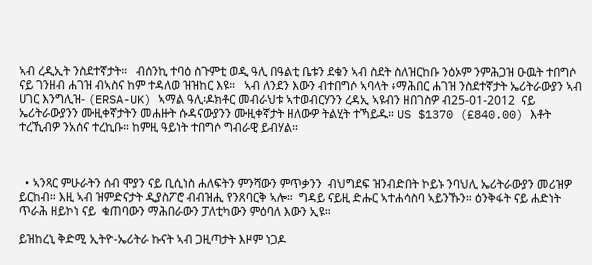ኣብ ረዲኢት ንስደተኛታት።   ብሰንኪ ተባዕ ስጉምቲ ወዲ ዓሊ በዓልቲ ቤቱን ደቁን ኣብ ስደት ስለዝርከቡ ንዕኦም ንምሕጋዝ ዑዉት ተበግሶ ናይ ገንዘብ ሐገዝ ብኣስና ከም ተዳለወ ዝዝከር እዩ።   ኣብ ለንደን እውን ብተበግሶ ኣባላት ፥ማሕበር ሐገዝ ንስደተኛታት ኤሪትራውያን ኣብ ሀገር እንግሊዝ- (ERSA-UK) ኣማል ዓሊ፡ዶክቶር መብራህቱ ኣተወብርሃንን ረዳኢ ኣዩብን ዘበገስዎ ብ25-01-2012  ናይ ኤሪትራውያንን ሙዚቀኛታትን መሐዙት ሱዳናውያንን ሙዚቀኛታት ዘለውዎ ትልሂት ተኻይዱ። US $1370 (£840.00) እቶት ተረኺብዎ ንአሰና ተረኪቡ። ከምዚ ዓይነት ተበግሶ ግብራዊ ይብሃል።



  • ኣንጻር ምሁራትን ሰብ ሞያን ናይ ቢሲነስ ሐለፍትን ምንሻውን ምጥቃንን  ብህግደፍ ዝንብድበት ኮይኑ ንባህሊ ኤሪትራውያን መሪዝዎ  ይርከብ። እዚ ኣብ ዝምድናታት ዲያስፖሮ ብብዝሒ የንጸባርቅ ኣሎ።  ግዳይ ናይዚ ድሑር ኣተሐሳስባ ኣይንኹን። ዕንቅፋት ናይ ሐድነት ጥራሕ ዘይኮነ ናይ  ቁጠባውን ማሕበራውን ፓለቲካውን ምዕባለ እውን ኢዩ።

ይዝከረኒ ቅድሚ ኢትዮ-ኤሪትራ ኩናት ኣብ ጋዚጣታት እዞም ነጋዶ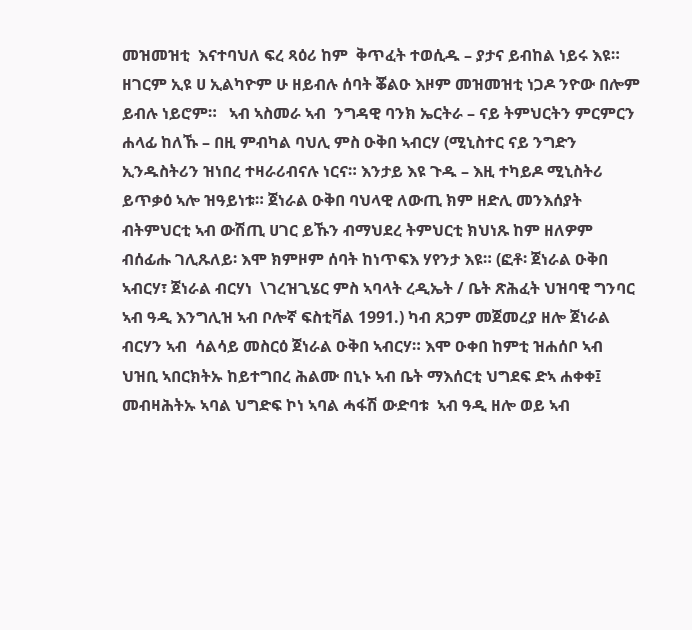መዝመዝቲ  እናተባህለ ፍረ ጻዕሪ ከም  ቅጥፈት ተወሲዱ – ያታና ይብከል ነይሩ እዩ።  ዘገርም ኢዩ ሀ ኢልካዮም ሁ ዘይብሉ ሰባት ቖልዑ እዞም መዝመዝቲ ነጋዶ ንዮው በሎም  ይብሉ ነይሮም።   ኣብ ኣስመራ ኣብ  ንግዳዊ ባንክ ኤርትራ – ናይ ትምህርትን ምርምርን ሐላፊ ከለኹ – በዚ ምብካል ባህሊ ምስ ዑቅበ ኣብርሃ (ሚኒስተር ናይ ንግድን ኢንዱስትሪን ዝነበረ ተዛራሪብናሉ ነርና። እንታይ እዩ ጉዱ – እዚ ተካይዶ ሚኒስትሪ ይጥቃዕ ኣሎ ዝዓይነቱ። ጀነራል ዑቅበ ባህላዊ ለውጢ ክም ዘድሊ መንእሰያት ብትምህርቲ ኣብ ውሽጢ ሀገር ይኹን ብማህደረ ትምህርቲ ክህነጹ ከም ዘለዎም ብሰፊሑ ገሊጹለይ፡ እሞ ክምዞም ሰባት ከነጥፍእ ሃየንታ እዩ። (ፎቶ፡ ጀነራል ዑቅበ ኣብርሃ፣ ጀነራል ብርሃነ  \ገረዝጊሄር ምስ ኣባላት ረዲኤት / ቤት ጽሕፈት ህዝባዊ ግንባር ኣብ ዓዲ እንግሊዝ ኣብ ቦሎኛ ፍስቲቫል 1991.) ካብ ጸጋም መጀመረያ ዘሎ ጀነራል ብርሃን ኣብ  ሳልሳይ መስርዕ ጀነራል ዑቅበ ኣብርሃ። እሞ ዑቀበ ከምቲ ዝሐሰቦ ኣብ ህዝቢ ኣበርክትኡ ከይተግበረ ሕልሙ በኒኑ ኣብ ቤት ማእሰርቲ ህግደፍ ድኣ ሐቀቀ፤ መብዛሕትኡ ኣባል ህግድፍ ኮነ ኣባል ሓፋሽ ውድባቱ  ኣብ ዓዲ ዘሎ ወይ ኣብ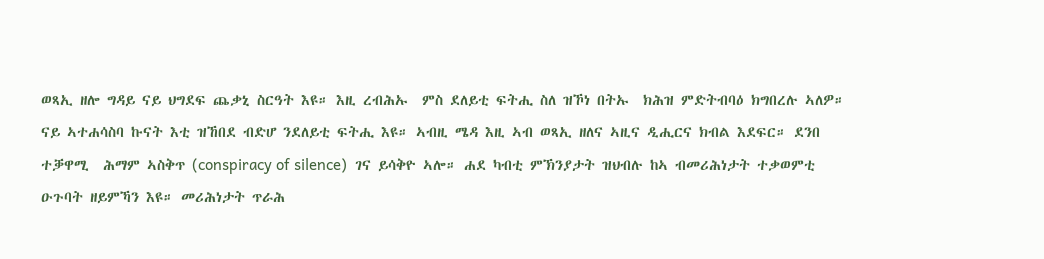ወጻኢ ዘሎ ግዳይ ናይ ህግደፍ ጨቃኒ ስርዓት እዩ። እዚ ረብሕኡ  ምስ ደለይቲ ፍትሒ ስለ ዝኾነ በትኡ  ክሕዝ ምድትብባዕ ክግበረሉ ኣለዎ። ናይ ኣተሐሳስባ ኩናት እቲ ዝኸበደ ብድሆ ንደለይቲ ፍትሒ እዩ። ኣብዚ ሜዳ እዚ ኣብ ወጻኢ ዘለና ኣዚና ዲሒርና ክብል እደፍር። ደንበ ተቓዋሚ  ሕማም ኣስቅጥ (conspiracy of silence)  ገና ይሳቅዮ ኣሎ። ሐደ ካብቲ ምኽንያታት ዝህብሉ ከኣ ብመሪሕነታት ተቃወምቲ ዑጉባት ዘይምኻን እዩ። መሪሕነታት ጥራሕ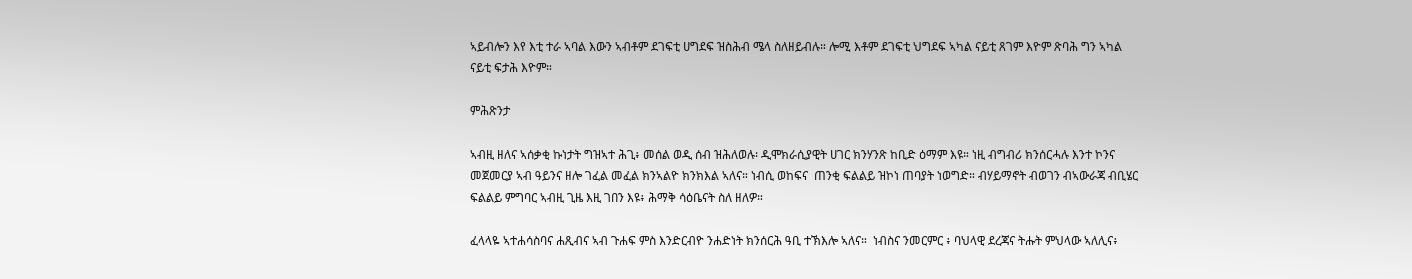ኣይብሎን እየ እቲ ተራ ኣባል እውን ኣብቶም ደገፍቲ ሀግደፍ ዝስሕብ ሜላ ስለዘይብሉ። ሎሚ እቶም ደገፍቲ ህግደፍ ኣካል ናይቲ ጸገም እዮም ጽባሕ ግን ኣካል ናይቲ ፍታሕ እዮም።

ምሕጽንታ

ኣብዚ ዘለና ኣሰቃቂ ኩነታት ግዝኣተ ሕጊ፥ መሰል ወዲ ሰብ ዝሕለወሉ፡ ዲሞክራሲያዊት ሀገር ክንሃንጽ ከቢድ ዕማም እዩ። ነዚ ብግብሪ ክንሰርሓሉ እንተ ኮንና መጀመርያ ኣብ ዓይንና ዘሎ ገፈል መፈል ክንኣልዮ ክንክእል ኣለና። ነብሲ ወከፍና  ጠንቂ ፍልልይ ዝኮነ ጠባያት ነወግድ። ብሃይማኖት ብወገን ብኣውራጃ ብቢሄር ፍልልይ ምግባር ኣብዚ ጊዜ እዚ ገበን እዩ፥ ሕማቅ ሳዕቤናት ስለ ዘለዎ።

ፈላላዬ ኣተሐሳስባና ሐጺብና ኣብ ጉሐፍ ምስ እንድርብዮ ንሐድነት ክንሰርሕ ዓቢ ተኽእሎ ኣለና።  ነብስና ንመርምር ፥ ባህላዊ ደረጃና ትሑት ምህላው ኣለሊና፥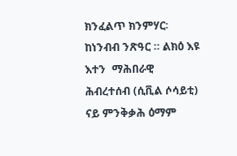ክንፈልጥ ክንምሃር፡ ከነንብብ ንጽዓር ። ልክዕ እዩ እተን  ማሕበራዊ ሕብረተሰብ (ሲቪል ሶሳይቲ)  ናይ ምንቅቃሕ ዕማም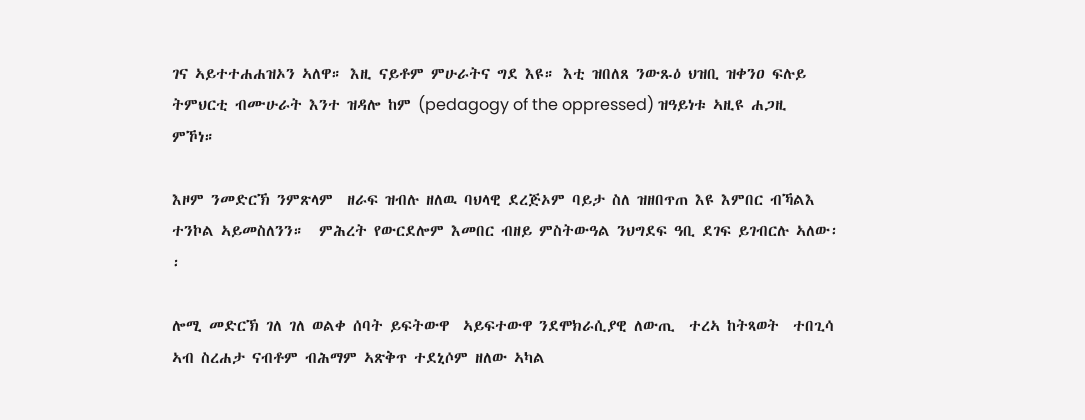ገና ኣይተተሐሐዝኦን ኣለዋ። እዚ ናይቶም ምሁራትና ግደ እዩ። እቲ ዝበለጸ ንውጹዕ ህዝቢ ዝቀንዐ ፍሉይ ትምህርቲ ብሙሁራት እንተ ዝዳሎ ከም (pedagogy of the oppressed) ዝዓይነቱ ኣዚዩ ሐጋዚ ምኾነ።

እዞም ንመድርኽ ንምጽላም  ዘራፍ ዝብሉ ዘለዉ ባህላዊ ደረጅኦም ባይታ ስለ ዝዘበጥጠ እዩ እምበር ብኻልእ ተንኮል ኣይመስለንን።  ምሕረት የውርደሎም እመበር ብዘይ ምስትውዓል ንህግደፍ ዓቢ ደገፍ ይገብርሉ ኣለው፡፡

ሎሚ መድርኽ ገለ ገለ ወልቀ ሰባት ይፍትውዋ  ኣይፍተውዋ ንደሞክራሲያዊ ለውጢ  ተረኣ ከትጻወት  ተበጊሳ ኣብ ስረሐታ ናብቶም ብሕማም ኣጽቅጥ ተደኒሶም ዘለው ኣካል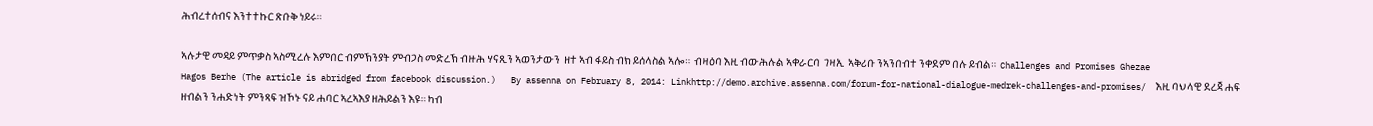ሕብረተሰብና እንተተኩር ጽቡቅ ነይሩ።

ኣሉታዊ መዳይ ምጥቃስ ኣስሚረሉ እምበር ብምኽንያት ምብጋስ መድረኽ ብዙሕ ሃናጺን ኣወንታውን  ዘተ ኣብ ፋይስ ብክ ይሰላስል ኣሎ።  ብዛዕባ እዚ ብውሕሉል ኣቀራርባ  ገዛኢ  ኣቅሪቡ ንኣንበብተ ንቀደም በሉ ይብል።  Challenges and Promises Ghezae Hagos Berhe (The article is abridged from facebook discussion.)   By assenna on February 8, 2014: Linkhttp://demo.archive.assenna.com/forum-for-national-dialogue-medrek-challenges-and-promises/  እዚ ባህላዊ ደረጃ ሐፍ ዘብልን ንሐድነት ምንጻፍ ዝኾኑ ናይ ሐባር ኣረኣእያ ዘሕይልን እዩ። ካብ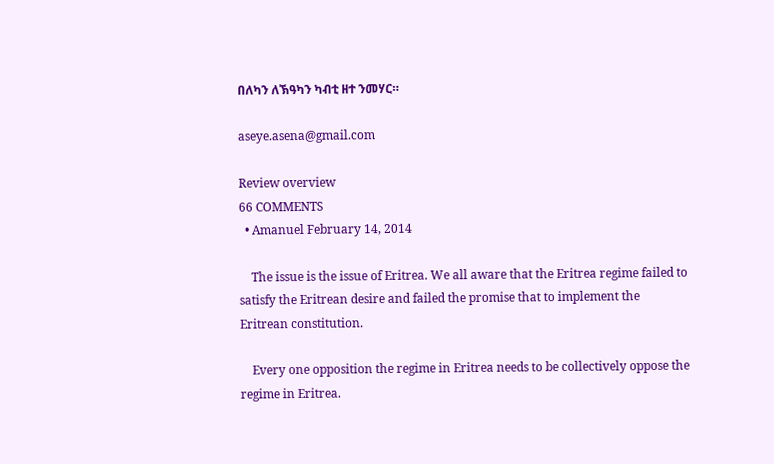በለካን ለኽዓካን ካብቲ ዘተ ንመሃር።

aseye.asena@gmail.com

Review overview
66 COMMENTS
  • Amanuel February 14, 2014

    The issue is the issue of Eritrea. We all aware that the Eritrea regime failed to satisfy the Eritrean desire and failed the promise that to implement the Eritrean constitution.

    Every one opposition the regime in Eritrea needs to be collectively oppose the regime in Eritrea.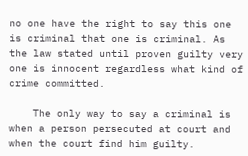no one have the right to say this one is criminal that one is criminal. As the law stated until proven guilty very one is innocent regardless what kind of crime committed.

    The only way to say a criminal is when a person persecuted at court and when the court find him guilty.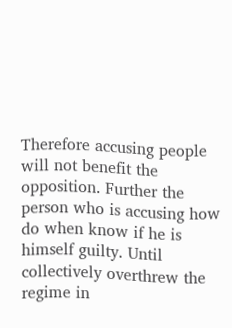Therefore accusing people will not benefit the opposition. Further the person who is accusing how do when know if he is himself guilty. Until collectively overthrew the regime in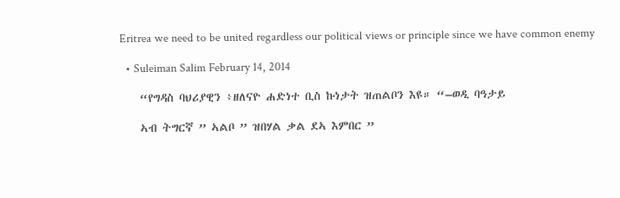Eritrea we need to be united regardless our political views or principle since we have common enemy

  • Suleiman Salim February 14, 2014

    “የግዳስ ባህሪያዊን ፥ዘለናዮ ሐድነተ ቢስ ኩነታት ዝጠልቦን እዩ። “–ወዲ ባዓታይ

    ኣብ ትግርኛ ” ኣልቦ ” ዝበሃል ቃል ደኣ እምበር ”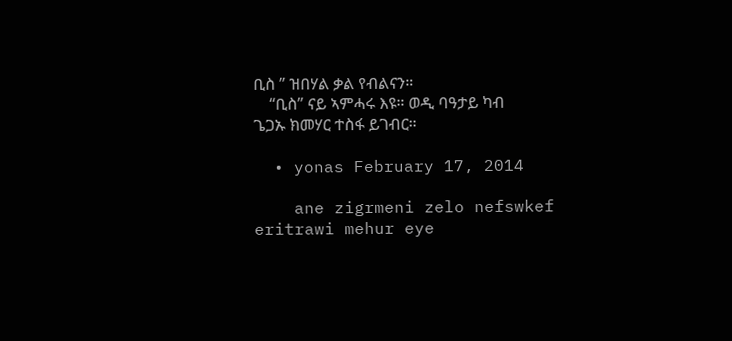ቢስ ” ዝበሃል ቃል የብልናን።
    “ቢስ” ናይ ኣምሓሩ እዩ። ወዲ ባዓታይ ካብ ጌጋኡ ክመሃር ተስፋ ይገብር።

  • yonas February 17, 2014

    ane zigrmeni zelo nefswkef eritrawi mehur eye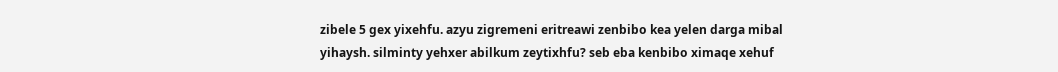zibele 5 gex yixehfu. azyu zigremeni eritreawi zenbibo kea yelen darga mibal yihaysh. silminty yehxer abilkum zeytixhfu? seb eba kenbibo ximaqe xehuf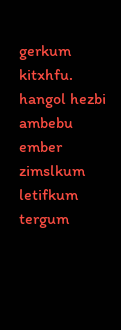gerkum kitxhfu. hangol hezbi ambebu ember zimslkum letifkum tergum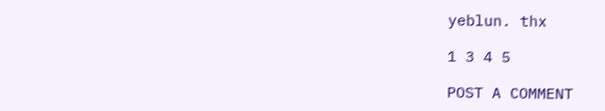yeblun. thx

1 3 4 5

POST A COMMENT